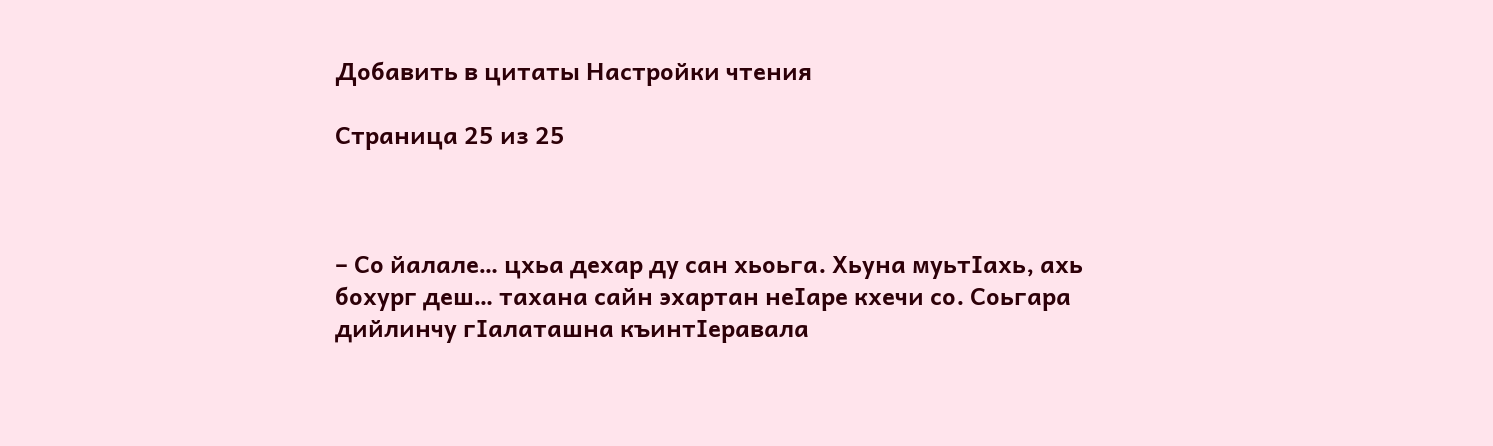Добавить в цитаты Настройки чтения

Страница 25 из 25



– Со йалале… цхьа дехар ду сан хьоьга. Хьуна муьтIахь, ахь бохург деш… тахана сайн эхартан неIаре кхечи со. Соьгара дийлинчу гIалаташна къинтIеравала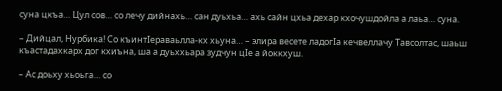суна цкъа… Цул сов… со лечу дийнахь… сан дуьхьа… ахь сайн цхьа дехар кхочушдойла а лаьа… суна.

– Дийцал, Нурбика! Со къинтIераваьлла-кх хьуна… – элира весете ладогIа кечвеллачу Тавсолтас, шаьш къастадахкарх дог кхиъна, ша а дуьххьара зудчун цIе а йоккхуш.

– Ас доьху хьоьга… со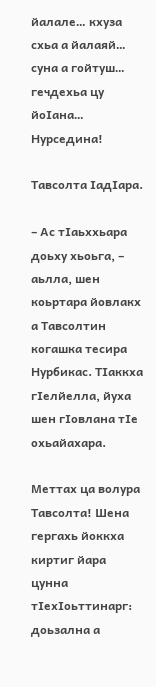йалале… кхуза схьа а йалаяй… суна а гойтуш… гечдехьа цу йоIана… Нурседина!

Тавсолта IадIара.

– Ас тIаьххьара доьху хьоьга, – аьлла, шен коьртара йовлакх а Тавсолтин когашка тесира Нурбикас. ТIаккха гIелйелла, йуха шен гIовлана тIе охьайахара.

Меттах ца волура Тавсолта! Шена гергахь йоккха киртиг йара цунна тIехIоьттинарг: доьзална а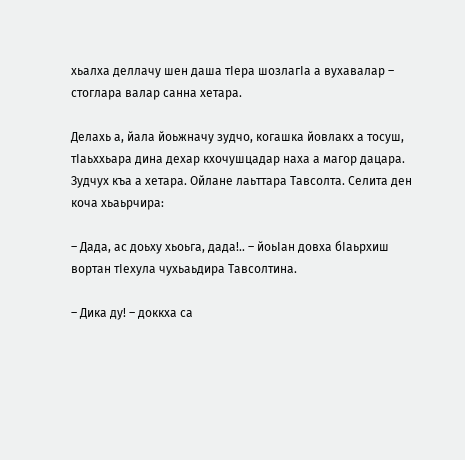хьалха деллачу шен даша тIера шозлагIа а вухавалар – стоглара валар санна хетара.

Делахь а, йала йоьжначу зудчо, когашка йовлакх а тосуш, тIаьххьара дина дехар кхочушцадар наха а магор дацара. Зудчух къа а хетара. Ойлане лаьттара Тавсолта. Селита ден коча хьаьрчира:

– Дада, ас доьху хьоьга, дада!.. – йоьIан довха бIаьрхиш вортан тIехула чухьаьдира Тавсолтина.

– Дика ду! – доккха са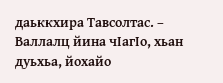даьккхира Тавсолтас. – Валлалц йина чIагIо, хьан дуьхьа, йохайо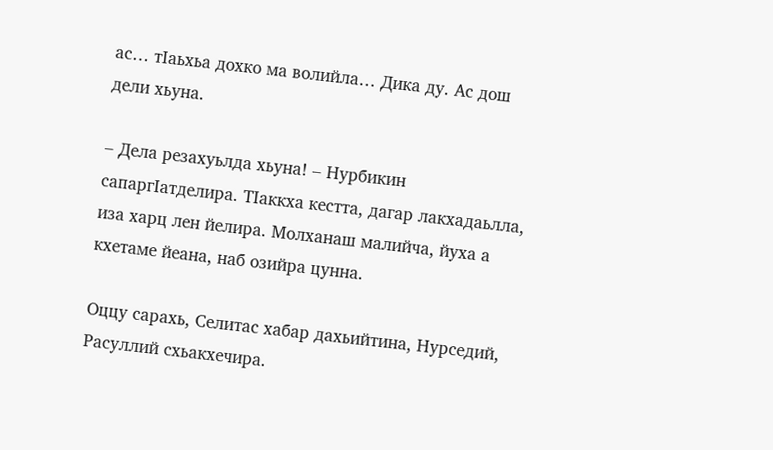ас… тIаьхьа дохко ма волийла… Дика ду. Ас дош дели хьуна.

– Дела резахуьлда хьуна! – Нурбикин сапаргIатделира. ТIаккха кестта, дагар лакхадаьлла, иза харц лен йелира. Молханаш малийча, йуха а кхетаме йеана, наб озийра цунна.

Оццу сарахь, Селитас хабар дахьийтина, Нурседий, Расуллий схьакхечира.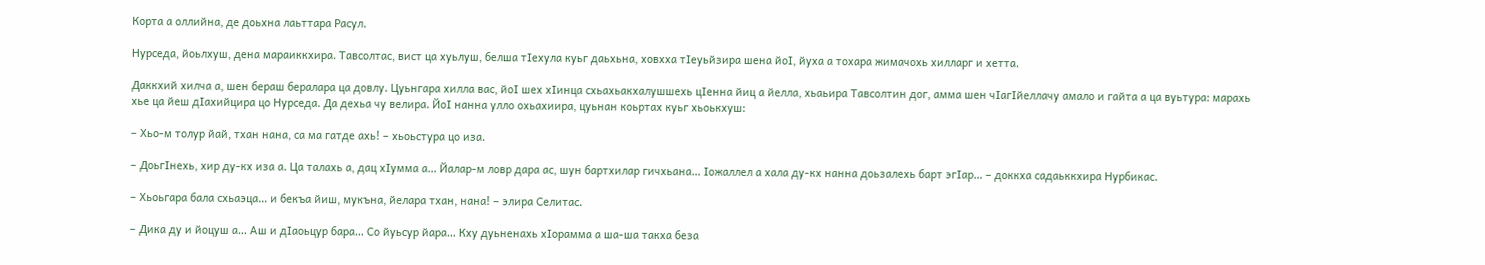Корта а оллийна, де доьхна лаьттара Расул.

Нурседа, йоьлхуш, дена мараиккхира. Тавсолтас, вист ца хуьлуш, белша тIехула куьг даьхьна, ховхха тIеуьйзира шена йоI, йуха а тохара жимачохь хилларг и хетта.

Даккхий хилча а, шен бераш бералара ца довлу. Цуьнгара хилла вас, йоI шех хIинца схьахьакхалушшехь цIенна йиц а йелла, хьаьира Тавсолтин дог, амма шен чIагIйеллачу амало и гайта а ца вуьтура: марахь хье ца йеш дIахийцира цо Нурседа. Да дехьа чу велира. ЙоI нанна улло охьахиира, цуьнан коьртах куьг хьоькхуш:

– Хьо-м толур йай, тхан нана, са ма гатде ахь! – хьоьстура цо иза.

– ДоьгIнехь, хир ду-кх иза а. Ца талахь а, дац хIумма а… Йалар-м ловр дара ас, шун бартхилар гичхьана… Iожаллел а хала ду-кх нанна доьзалехь барт эгIар… – доккха садаьккхира Нурбикас.

– Хьоьгара бала схьаэца… и бекъа йиш, мукъна, йелара тхан, нана! – элира Селитас.

– Дика ду и йоцуш а… Аш и дIаоьцур бара… Со йуьсур йара… Кху дуьненахь хIорамма а ша-ша такха беза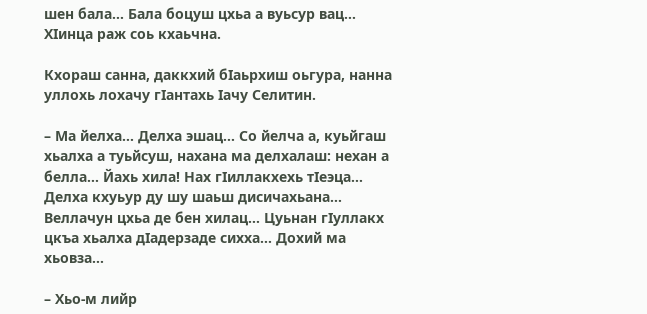шен бала… Бала боцуш цхьа а вуьсур вац… ХIинца paж соь кхаьчна.

Кхораш санна, даккхий бIаьрхиш оьгура, нанна уллохь лохачу гIантахь Iачу Селитин.

– Ма йелха… Делха эшац… Со йелча а, куьйгаш хьалха а туьйсуш, нахана ма делхалаш: нехан а белла… Йахь хила! Нах гIиллакхехь тIеэца… Делха кхуьур ду шу шаьш дисичахьана… Веллачун цхьа де бен хилац… Цуьнан гIуллакх цкъа хьалха дIадерзаде сихха… Дохий ма хьовза…

– Хьо-м лийр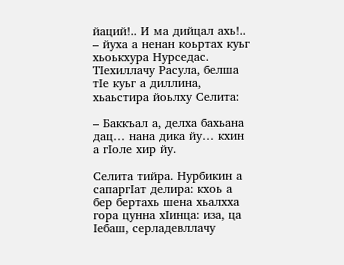йаций!.. И ма дийцал ахь!.. – йуха а ненан коьртах куьг хьоькхура Нурседас. ТIехиллачу Расула, белша тIе куьг а диллина, хьаьстира йоьлху Селита:

– Баккъал а, делха бахьана дац… нана дика йу… кхин а гIоле хир йу.

Селита тийра. Нурбикин а сапаргIат делира: кхоь а бер бертахь шена хьалхха гора цунна хIинца: иза, ца Iебаш, серладевллачу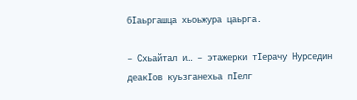бIаьргашца хьоьжура цаьрга.

– Схьайтал и… – этажерки тIерачу Нурседин деакIов куьзганехьа пIелг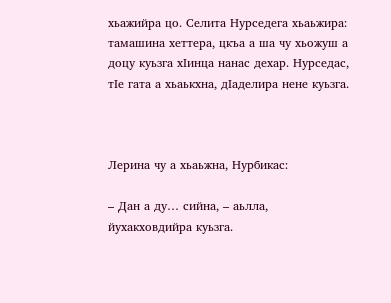хьажийра цо. Селита Нурседега хьаьжира: тамашина хеттера, цкъа а ша чу хьожуш а доцу куьзга хIинца нанас дехар. Нурседас, тIе гата а хьаькхна, дIаделира нене куьзга.



Лерина чу а хьаьжна, Нурбикас:

– Дан а ду… сийна, – аьлла, йухакховдийра куьзга.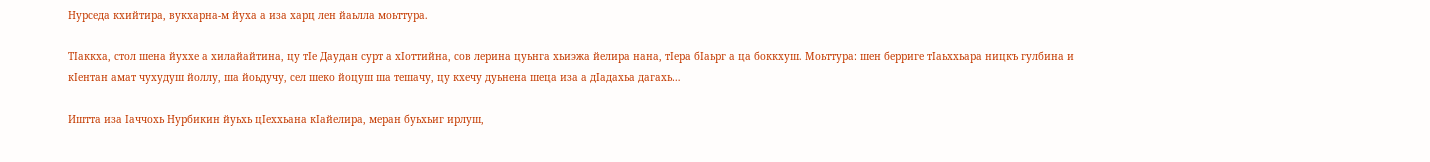Нурседа кхийтира, вукхарна-м йуха а иза харц лен йаьлла моьттура.

ТIаккха, стол шена йуххе а хилайайтина, цу тIе Даудан сурт а хIоттийна, сов лерина цуьнга хьиэжа йелира нана, тIера бIаьрг а ца боккхуш. Моьттура: шен берриге тIаьххьара ницкъ гулбина и кIентан амат чухудуш йоллу, ша йоьдучу, сел шеко йоцуш ша тешачу, цу кхечу дуьнена шеца иза а дIадахьа дагахь…

Иштта иза Iаччохь Нурбикин йуьхь цIеххьана кIайелира, меран буьхьиг ирлуш,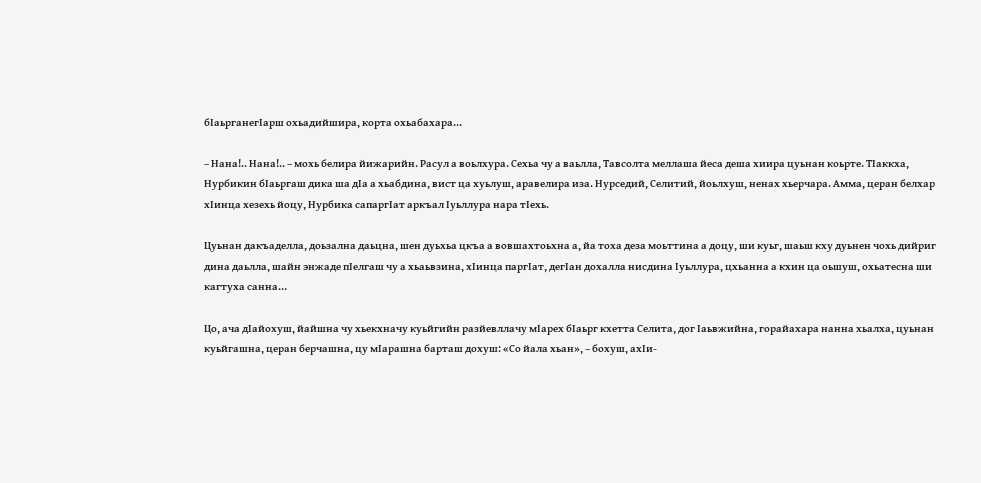бIаьрганегIарш охьадийшира, корта охьабахара…

– Нана!.. Нана!.. – мохь белира йижарийн. Расул а воьлхура. Сехьа чу а ваьлла, Тавсолта меллаша йеса деша хиира цуьнан коьрте. ТIаккха, Нурбикин бIаьргаш дика ша дIа а хьабдина, вист ца хуьлуш, аравелира иза. Нурседий, Селитий, йоьлхуш, ненах хьерчара. Амма, церан белхар хIинца хезехь йоцу, Нурбика сапаргIат аркъал Iуьллура нара тIехь.

Цуьнан дакъаделла, доьзална даьцна, шен дуьхьа цкъа а вовшахтоьхна а, йа тоха деза моьттина а доцу, ши куьг, шаьш кху дуьнен чохь дийриг дина даьлла, шайн энжаде пIелгаш чу а хьаьвзина, хIинца паргIат, дегIан дохалла нисдина Iуьллура, цхьанна а кхин ца оьшуш, охьатесна ши кагтуха санна…

Цо, ача дIайохуш, йайшна чу хьекхначу куьйгийн разйевллачу мIарех бIаьрг кхетта Селита, дог Iаьвжийна, горайахара нанна хьалха, цуьнан куьйгашна, церан берчашна, цу мIарашна барташ дохуш: «Со йала хьан», – бохуш, ахIи-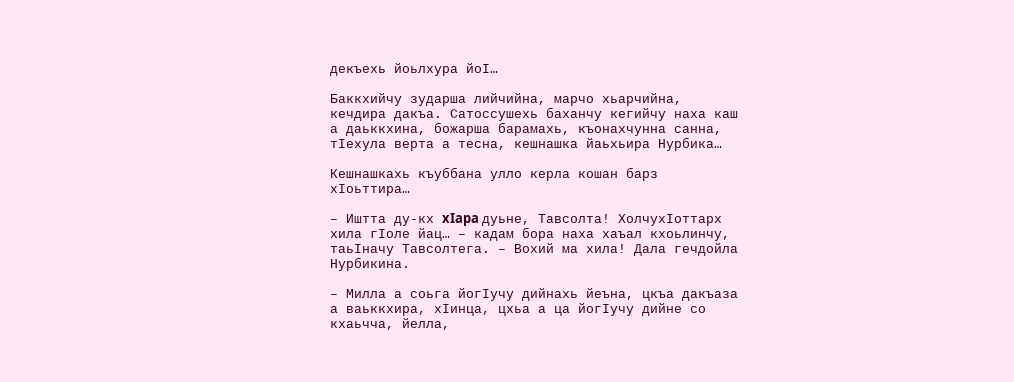декъехь йоьлхура йоI…

Баккхийчу зударша лийчийна, марчо хьарчийна, кечдира дакъа. Сатоссушехь баханчу кегийчу наха каш а даьккхина, божарша барамахь, къонахчунна санна, тIехула верта а тесна, кешнашка йаьхьира Нурбика…

Кешнашкахь къуббана улло керла кошан барз хIоьттира…

– Иштта ду-кх xIapa дуьне, Тавсолта! ХолчухIоттарх хила гIоле йац… – кадам бора наха хаъал кхоьлинчу, таьIначу Тавсолтега. – Вохий ма хила! Дала гечдойла Нурбикина.

– Милла а соьга йогIучу дийнахь йеъна, цкъа дакъаза а ваьккхира, хIинца, цхьа а ца йогIучу дийне со кхаьчча, йелла,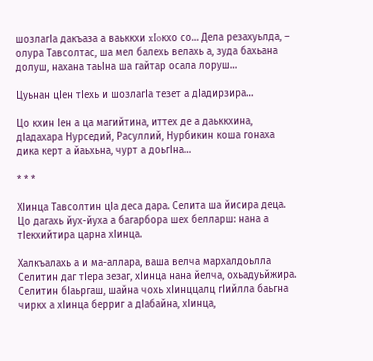шозлагIа дакъаза а ваьккхи xIoкxo со… Дела резахуьлда, – олура Тавсолтас, ша мел балехь велахь а, зуда бахьана долуш, нахана таьIна ша гайтар осала лоруш…

Цуьнан цIен тIехь и шозлагIа тезет а дIадирзира…

Цо кхин Iен а ца магийтина, иттех де а даьккхина, дIадахара Нурседий, Расуллий, Нурбикин коша гонаха дика керт а йаьхьна, чурт а доьгIна…

* * *

ХIинца Тавсолтин цIа деса дара. Селита ша йисира деца. Цо дагахь йух-йуха а багарбора шех белларш: нана а тIекхийтира царна хIинца.

Халкъалахь а и ма-аллара, ваша велча мархалдоьлла Селитин даг тIера зезаг, хIинца нана йелча, охьадуьйжира. Селитин бIаьргаш, шайна чохь хIинццалц гIийлла баьгна чиркх а хIинца берриг а дIабайна, хIинца,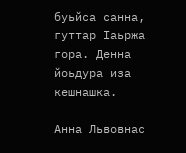буьйса санна, гуттар Iаьржа гора. Денна йоьдура иза кешнашка.

Анна Львовнас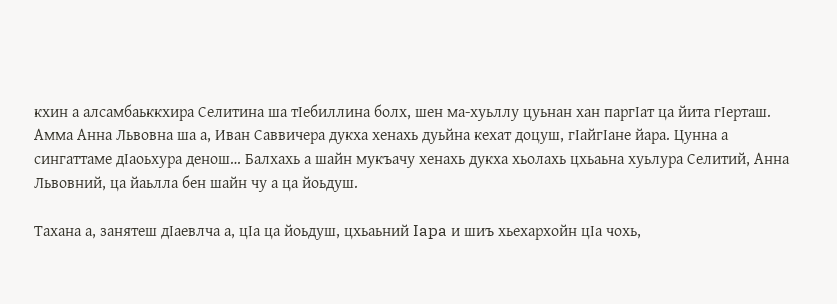кхин а алсамбаьккхира Селитина ша тIебиллина болх, шен ма-хуьллу цуьнан хан паргIат ца йита гIерташ. Амма Анна Львовна ша а, Иван Саввичера дукха хенахь дуьйна кехат доцуш, гIайгIане йара. Цунна а сингаттаме дIаоьхура денош… Балхахь а шайн мукъачу хенахь дукха хьолахь цхьаьна хуьлура Селитий, Анна Львовний, ца йаьлла бен шайн чу а ца йоьдуш.

Тахана а, занятеш дIаевлча а, цIа ца йоьдуш, цхьаьний Iapa и шиъ хьехархойн цIа чохь,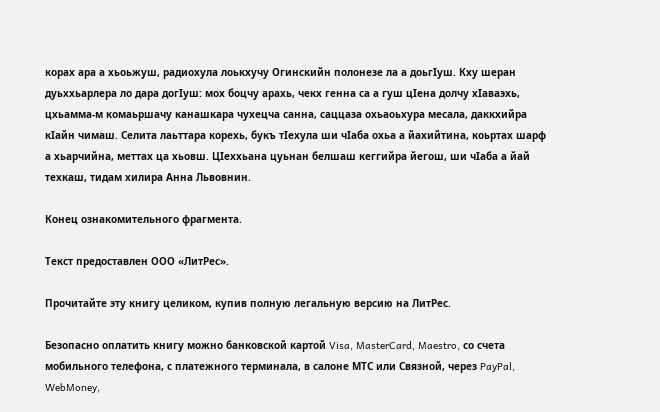корах ара а хьоьжуш, радиохула лоькхучу Огинскийн полонезе ла а доьгIуш. Кху шеран дуьххьарлера ло дара догIуш: мох боцчу арахь, чекх генна са а гуш цIена долчу хIаваэхь, цхьамма-м комаьршачу канашкара чухецча санна, саццаза охьаоьхура месала, даккхийра кIайн чимаш. Селита лаьттара корехь, букъ тIехула ши чIаба охьа а йахийтина, коьртах шарф а хьарчийна, меттах ца хьовш. ЦIеххьана цуьнан белшаш кеггийра йегош, ши чIаба а йай техкаш, тидам хилира Анна Львовнин.

Конец ознакомительного фрагмента.

Текст предоставлен ООО «ЛитРес».

Прочитайте эту книгу целиком, купив полную легальную версию на ЛитРес.

Безопасно оплатить книгу можно банковской картой Visa, MasterCard, Maestro, со счета мобильного телефона, с платежного терминала, в салоне МТС или Связной, через PayPal, WebMoney,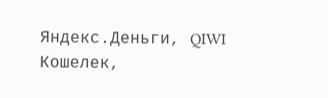Яндекс.Деньги, QIWI Кошелек,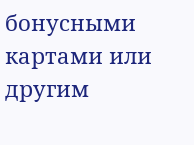бонусными картами или другим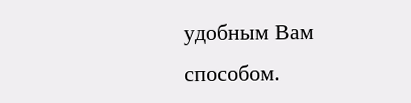удобным Вам способом.